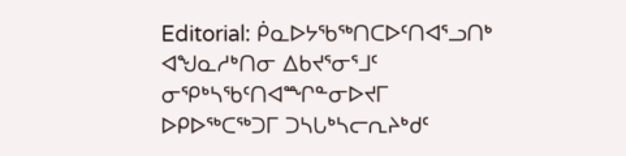Editorial: ᑮᓇᐅᔭᖃᖅᑎᑕᐅᑦᑎᐊᕐᓗᑎᒃ ᐊᖑᓇᓱᒃᑎᓂ ᐃᑲᔪᕐᓂᕐᒧᑦ ᓂᕿᒃᓴᖃᑦᑎᐊᙱᓐᓂᐅᔪᒥ
ᐅᑭᐅᖅᑕᖅᑐᒥ ᑐᓴᒐᒃᓴᓕᕆᔨᒃᑯᑦ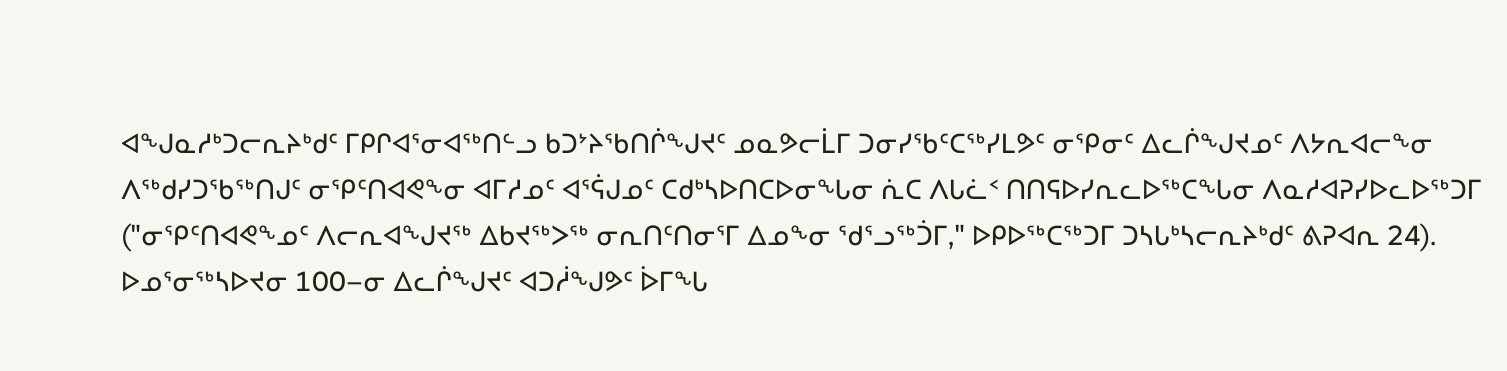ᐊᖑᓇᓱᒃᑐᓕᕆᔨᒃᑯᑦ ᒥᑭᒋᐊᕐᓂᐊᖅᑎᓪᓗ ᑲᑐᔾᔨᖃᑎᒌᖑᔪᑦ ᓄᓇᕗᓕᒫᒥ ᑐᓂᓯᖃᑦᑕᖅᓯᒪᕗᑦ ᓂᕿᓂᑦ ᐃᓚᒌᖑᔪᓄᑦ ᐱᔭᕆᐊᓕᖕᓂ ᐱᖅᑯᓯᑐᖃᖅᑎᒍᑦ ᓂᕿᑦᑎᐊᕙᖕᓂ ᐊᒥᓱᓄᑦ ᐊᕐᕌᒍᓄᑦ ᑕᑯᒃᓴᐅᑎᑕᐅᓂᖓᓂ ᕇᑕ ᐱᒐᓛᑉ ᑎᑎᕋᐅᓯᕆᓚᐅᖅᑕᖓᓂ ᐱᓇᓱᐊᕈᓯᐅᓚᐅᖅᑐᒥ ("ᓂᕿᑦᑎᐊᕙᖕᓄᑦ ᐱᓕᕆᐊᖑᔪᖅ ᐃᑲᔪᖅᐳᖅ ᓂᕆᑎᑦᑎᓂᕐᒥ ᐃᓄᖕᓂ ᖁᕐᓗᖅᑑᒥ," ᐅᑭᐅᖅᑕᖅᑐᒥ ᑐᓴᒐᒃᓴᓕᕆᔨᒃᑯᑦ ᕕᕈᐊᕆ 24).
ᐅᓄᕐᓂᖅᓴᐅᔪᓂ 100–ᓂ ᐃᓚᒌᖑᔪᑦ ᐊᑐᓲᖑᕗᑦ ᐆᒥᖓ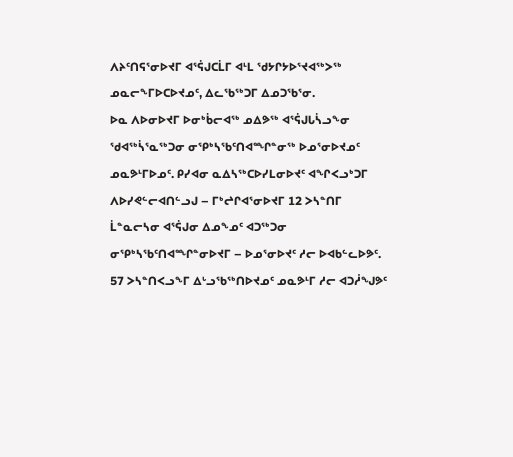ᐱᔨᑦᑎᕋᕐᓂᐅᔪᒥ ᐊᕐᕌᒍᑕᒫᒥ ᐊᒻᒪ ᖁᔭᒋᔭᐅᕐᔪᐊᖅᐳᖅ ᓄᓇᓕᖕᒥᐅᑕᐅᔪᓄᑦ, ᐃᓚᖃᖅᑐᒥ ᐃᓄᑐᖃᕐᓂ.
ᐅᓇ ᐱᐅᓂᐅᔪᒥ ᐅᓂᒃᑳᓕᐊᖅ ᓄᐃᕗᖅ ᐊᕐᕌᒍᒐᓵᓗᖕᓂ ᖁᐊᖅᓵᕐᓇᖅᑐᓂ ᓂᕿᒃᓴᖃᑦᑎᐊᙱᓐᓂᖅ ᐅᓄᕐᓂᐅᔪᓄᑦ ᓄᓇᕗᒻᒥᐅᓄᑦ. ᑭᓯᐊᓂ ᓇᐃᓴᖅᑕᐅᓯᒪᓂᐅᔪᑦ ᐊᖏᐸᓗᒃᑐᒥ ᐱᐅᓯᕙᓪᓕᐊᑎᓪᓗᒍ – ᒥᒃᖠᒋᐊᕐᓂᐅᔪᒥ 12 ᐳᓴᓐᑎᒥ ᒫᓐᓇᓕᓴᓂ ᐊᕐᕌᒍᓂ ᐃᓄᖕᓄᑦ ᐊᑐᖅᑐᓂ ᓂᕿᒃᓴᖃᑦᑎᐊᙱᓐᓂᐅᔪᒥ – ᐅᓄᕐᓂᐅᔪᑦ ᓱᓕ ᐅᐊᑲᓪᓚᐅᕗᑦ.
57 ᐳᓴᓐᑎᐸᓗᖕᒥ ᐃᒡᓗᖃᖅᑎᐅᔪᓄᑦ ᓄᓇᕗᒻᒥ ᓱᓕ ᐊᑐᓲᖑᕗᑦ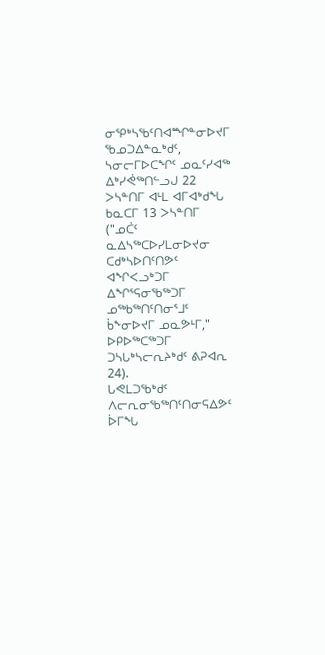ᓂᕿᒃᓴᖃᑦᑎᐊᙱᓐᓂᐅᔪᒥ ᖃᓄᑐᐃᓐᓇᒃᑯᑦ, ᓴᓂᓕᒥᐅᑕᖏᑦ ᓄᓇᑦᓯᐊᖅ ᐃᒃᓯᕚᖅᑎᓪᓗᒍ 22 ᐳᓴᓐᑎᒥ ᐊᒻᒪ ᐊᒥᐊᒃᑯᖓ ᑲᓇᑕᒥ 13 ᐳᓴᓐᑎᒥ ("ᓄᑖᑦ ᓇᐃᓴᖅᑕᐅᓯᒪᓂᐅᔪᓂ ᑕᑯᒃᓴᐅᑎᑦᑎᕗᑦ ᐊᖏᐸᓗᒃᑐᒥ ᐃᖏᕐᕋᓂᖃᖅᑐᒥ ᓄᖅᑲᖅᑎᑦᑎᓂᕐᒧᑦ ᑳᖕᓂᐅᔪᒥ ᓄᓇᕗᒻᒥ," ᐅᑭᐅᖅᑕᖅᑐᒥ ᑐᓴᒐᒃᓴᓕᕆᔨᒃᑯᑦ ᕕᕈᐊᕆ 24).
ᒐᕙᒪᑐᖃᒃᑯᑦ ᐱᓕᕆᓂᖃᖅᑎᑦᑎᓂᕋᐃᕗᑦ ᐆᒥᖓ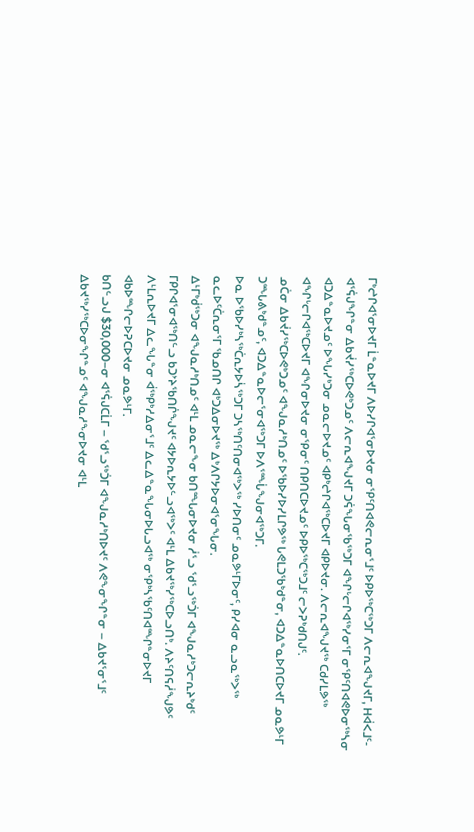ᒥᒃᖠᒋᐊᕐᓂᐅᔪᒥ ᒫᓐᓇᐅᔪᒥ ᐱᐅᓯᒋᐊᕐᓂᐅᔪᓂ ᓂᕿᑦᑎᐊᕙᓕᕆᓂᕐᒧᑦ ᐅᑭᐅᖅᑕᖅᑐᒥ ᐱᓕᕆᐊᖑᔪᒥ, ᕼᐋᐸᒧᑦ-ᐊᕐᕌᒍᖏᓐᓂ ᐃᑲᔫᓯᖅᑕᐅᕙᒃᑐᓄᑦ ᐱᓕᕆᐊᖑᔪᒥ ᑐᕌᖓᓂᖃᖅᑐᒥ ᐊᖏᒡᓕᒋᐊᖅᓯᓂᕐᒥ ᓂᕿᑦᑎᐊᕙᐅᓂᖅᓴᓂ ᐊᑐᐃᓐᓇᐅᔪᓄᑦ ᐅᖓᓯᒃᑐᓂ ᓄᓇᓕᐅᔪᓄᑦ ᐊᑭᒃᖠᒋᐊᖅᑕᐅᔪᒥ ᐊᑭᐅᔪᓂ. ᐱᓕᕆᐊᖑᔪᖅ ᑕᑯᓯᒪᕗᖅ ᐊᖏᒡᓕᒋᐊᖅᑕᐅᔪᒥ ᐊᖏᓂᐅᔪᓂ ᓂᕿᓂᑦ ᑎᑭᑎᑕᐅᔪᓄᑦ ᐅᑭᐅᖅᑕᖅᑐᒧᑦ ᓕᐳᕈᒃᑯᑎᒍᑦ.
ᓄᑖᓂ ᐃᑲᔫᓯᖅᑕᐅᕙᒃᑐᓄᑦ ᐊᖑᓇᓱᒃᑎᓄᑦ ᐅᖃᐅᓯᐅᓯᒪᒋᕗᖅ ᒐᕙᒪᑐᖃᒃᑯᓐᓂ, ᐊᑐᐃᓐᓇᐅᑎᑕᐅᔪᒥ ᓄᓇᕗᒻᒥ ᑐᙵᕕᒃᑯᓐᓄᑦ, ᐊᑐᐃᓐᓇᐅᓕᕐᓂᐊᖅᑐᒥ ᐅᐱᕐᙶᖑᓂᐊᖅᑐᒥ.
ᐅᓇ ᐅᖃᐅᓯᒃᓴᖅᑖᕆᔭᐅᓵᖅᑐᒥ ᑐᓴᖅᑎᑦᑎᓂᐊᖅᐳᖅ ᓯᐅᑎᓂᑦ ᓄᓇᕗᒻᒥᐅᓂᑦ, ᑭᓯᐊᓂ ᓇᓗᓇᖅᐳᖅ ᓇᓚᐅᑦᑖᕆᓂᕐᒥ ᖃᓄᑎᒋ ᐊᒃᑐᐃᓂᐅᔪᖅ ᐃᒃᐱᒋᔭᐅᓂᐊᕐᓂᖓᓂ.
ᐃᒻᒥᒃᑰᖅᑐᓂ ᐊᖑᓇᓱᒃᑎᓄᑦ ᐊᒻᒪ ᓄᓇᓕᖕᓂ ᑲᑎᙵᓂᐅᔪᓂ ᓲᕐᓗ ᖁᕐᓗᖅᑑᒥ ᐊᖑᓇᓱᒃᑐᓕᕆᔨᒃᑯᑦ ᒥᑭᒋᐊᕐᓂᐊᖅᑎᓪᓗ ᑲᑐᔾᔨᖃᑎᒌᖑᔪᑦ ᐊᔭᐅᕆᔭᐅᓪᓗᐊᖅᐳᑦ ᐊᒻᒪ ᐃᑲᔪᖅᓯᖅᑕᐅᓗᑎᒃ. ᐱᔨᑦᑎᕋᓲᖑᕗᑦ ᐱᒻᒪᕆᐅᔪᒥ ᐃᓚᖓᓐᓂ ᐋᖅᑭᒃᓱᐃᓂᕐᒧᑦ ᐃᓚᐃᓐᓇᖓᓂᐅᒐᓗᐊᖅ ᓂᕿᒃᓴᖃᑦᑎᐊᙱᓐᓂᐅᔪᒥ ᐊᑲᐅᙱᓕᐅᕈᑕᐅᔪᓂ ᓄᓇᕗᒻᒥ.
ᑲᑎᓪᓗᒍ $30,000–ᓂ ᐊᕐᕌᒍᑕᒫᒥ – ᖁᕐᓗᖅᑑᒥ ᐊᖑᓇᓱᒃᑎᐅᔪᑦ ᐱᕙᖕᓂᖏᓐᓂ – ᐃᑲᔪᕐᓂᕐᒧᑦ ᐃᑲᔪᖅᓯᖅᑕᐅᓂᖏᓐᓄᑦ ᐊᖑᓇᓱᖕᓂᐅᔪᓂ ᐊᒻᒪ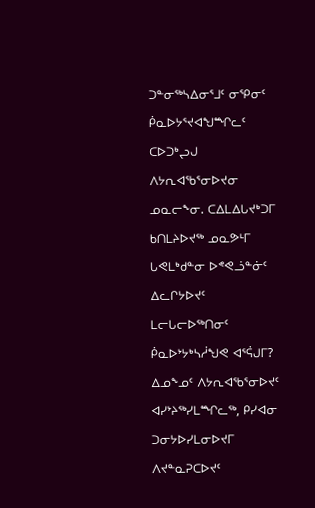ᑐᓐᓂᖅᓴᐃᓂᕐᒧᑦ ᓂᕿᓂᑦ ᑮᓇᐅᔭᕐᔪᐊᖑᙱᓚᑦ ᑕᐅᑐᒃᖢᒍ ᐱᔭᕆᐊᖃᕐᓂᐅᔪᓂ ᓄᓇᓕᖕᓂ. ᑕᐃᒪᐃᒐᔪᒃᑐᒥ ᑲᑎᒪᔨᐅᔪᖅ ᓄᓇᕗᒻᒥ ᒐᕙᒪᒃᑯᓐᓂ ᐅᕝᕙᓘᓐᓃᑦ ᐃᓚᒋᔭᐅᔪᑦ ᒪᓕᒐᓕᐅᖅᑎᓂᑦ ᑮᓇᐅᔾᔭᒃᓴᓲᖑᕙ ᐊᕐᕌᒍᒥ?
ᐃᓄᖕᓄᑦ ᐱᔭᕆᐊᖃᕐᓂᐅᔪᑦ ᐊᓯᔾᔨᖅᓯᒪᙱᓚᖅ, ᑭᓯᐊᓂ ᑐᓂᔭᐅᓯᒪᓂᐅᔪᒥ ᐱᔪᓐᓇᕈᑕᐅᔪᑦ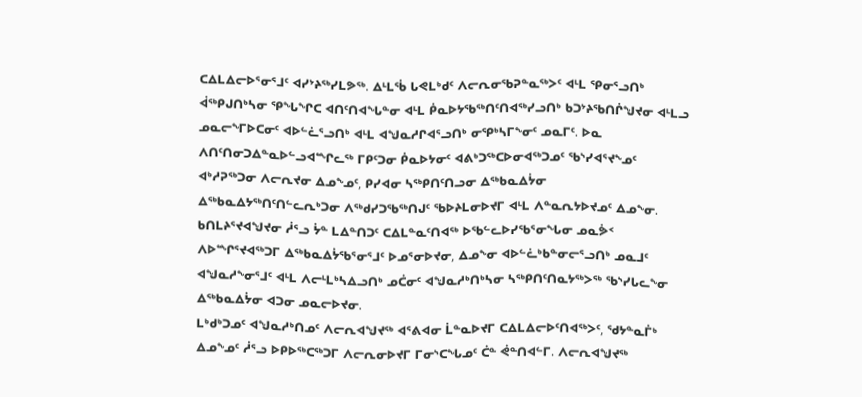ᑕᐃᒪᐃᓕᐅᕐᓂᕐᒧᑦ ᐊᓯᔾᔨᖅᓯᒪᕗᖅ. ᐃᒻᒪᖄ ᒐᕙᒪᒃᑯᑦ ᐱᓕᕆᓂᖃᕈᓐᓇᖅᐳᑦ ᐊᒻᒪ ᕿᓂᕐᓗᑎᒃ ᐋᖅᑭᒍᑎᒃᓴᓂ ᕿᖓᖏᑕ ᐊᑎᑦᑎᐊᖓᓐᓂ ᐊᒻᒪ ᑮᓇᐅᔭᖃᖅᑎᑦᑎᐊᖅᓯᓗᑎᒃ ᑲᑐᔾᔨᖃᑎᒌᖑᔪᓂ ᐊᒻᒪᓗ ᓄᓇᓕᖕᒥᐅᑕᓂᑦ ᐊᐅᓪᓛᕐᓗᑎᒃ ᐊᒻᒪ ᐊᖑᓇᓱᒋᐊᕐᓗᑎᒃ ᓂᕿᒃᓴᒥᖕᓂᑦ ᓄᓇᒥᑦ. ᐅᓇ ᐱᑎᑦᑎᓂᑐᐃᓐᓇᐅᓪᓗᐊᙱᓚᖅ ᒥᑭᑦᑐᓂ ᑮᓇᐅᔭᓂᑦ ᐊᕕᒃᑐᖅᑕᐅᓂᐊᖅᑐᓄᑦ ᖃᔅᓯᐊᕐᔪᖕᓄᑦ ᐊᒃᓱᕈᖅᑐᓂ ᐱᓕᕆᔪᓂ ᐃᓄᖕᓄᑦ, ᑭᓯᐊᓂ ᓴᖅᑭᑎᑦᑎᓗᓂ ᐃᖅᑲᓇᐃᔮᓂ ᐃᖅᑲᓇᐃᔭᖅᑎᑦᑎᓪᓚᕆᒃᑐᓂ ᐱᖅᑯᓯᑐᖃᖅᑎᒍᑦ ᖃᐅᔨᒪᓂᐅᔪᒥ ᐊᒻᒪ ᐱᓐᓇᕆᔭᐅᔪᓄᑦ ᐃᓄᖕᓂ.
ᑲᑎᒪᔨᕐᔪᐊᖑᔪᓂ ᓲᕐᓗ ᔮᓐ ᒪᐃᓐᑎᑐᑦ ᑕᐃᒪᓐᓇᑦᑎᐊᖅ ᐅᖃᓪᓚᐅᓯᖃᕐᓂᖓᓂ ᓄᓇᕘᑉ ᐱᐅᙱᕐᔪᐊᖅᑐᒥ ᐃᖅᑲᓇᐃᔮᖃᕐᓂᕐᒧᑦ ᐅᓄᕐᓂᐅᔪᓂ, ᐃᓄᖕᓂ ᐊᐅᓪᓛᒃᑲᓐᓂᓕᕐᓗᑎᒃ ᓄᓇᒧᑦ ᐊᖑᓇᓱᖕᓂᕐᒧᑦ ᐊᒻᒪ ᐱᓕᒻᒪᒃᓴᐃᓗᑎᒃ ᓄᑖᓂᑦ ᐊᖑᓇᓱᒃᑎᒃᓴᓂ ᓴᖅᑭᑎᑦᑎᓇᔭᖅᐳᖅ ᖃᔅᓯᒐᓚᖕᓂ ᐃᖅᑲᓇᐃᔮᓂ ᐊᑐᓂ ᓄᓇᓕᐅᔪᓂ.
ᒪᒃᑯᒃᑐᓄᑦ ᐊᖑᓇᓱᒃᑎᓄᑦ ᐱᓕᕆᐊᖑᔪᖅ ᐊᕐᕕᐊᓂ ᒫᓐᓇᐅᔪᒥ ᑕᐃᒪᐃᓕᐅᑦᑎᐊᖅᐳᑦ, ᖁᔭᓐᓇᒦᒃ ᐃᓄᖕᓄᑦ ᓲᕐᓗ ᐅᑭᐅᖅᑕᖅᑐᒥ ᐱᓕᕆᓂᐅᔪᒥ ᒥᓂᔅᑕᖓᓄᑦ ᑖᓐ ᕚᓐᑎᐊᓪᒥ. ᐱᓕᕆᐊᖑᔪᖅ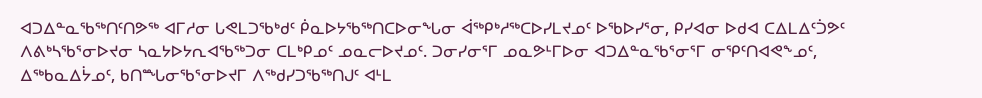ᐊᑐᐃᓐᓇᖃᖅᑎᑦᑎᕗᖅ ᐊᒥᓱᓂ ᒐᕙᒪᑐᖃᒃᑯᑦ ᑮᓇᐅᔭᖃᖅᑎᑕᐅᓂᖓᓂ ᐋᖅᑭᒃᓱᖅᑕᐅᓯᒪᔪᓄᑦ ᐅᖃᐅᓯᕐᓂ, ᑭᓯᐊᓂ ᐅᑯᐊ ᑕᐃᒪᐃᑦᑑᕗᑦ ᐱᕕᒃᓴᖃᕐᓂᐅᔪᓂ ᓴᓇᔭᐅᔭᕆᐊᖃᖅᑐᓂ ᑕᒪᒃᑭᓄᑦ ᓄᓇᓕᐅᔪᓄᑦ. ᑐᓂᓯᓂᕐᒥ ᓄᓇᕗᒻᒥᐅᓂ ᐊᑐᐃᓐᓇᖃᕐᓂᕐᒥ ᓂᕿᑦᑎᐊᕙᖕᓄᑦ, ᐃᖅᑲᓇᐃᔮᓄᑦ, ᑲᑎᙵᓂᖃᕐᓂᐅᔪᒥ ᐱᖅᑯᓯᑐᖃᖅᑎᒍᑦ ᐊᒻᒪ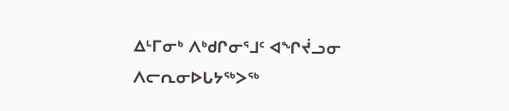ᐃᒻᒥᓂᒃ ᐱᒃᑯᒋᓂᕐᒧᑦ ᐊᖏᔫᓗᓂ ᐱᓕᕆᓂᐅᒐᔭᖅᐳᖅ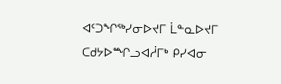ᐊᑦᑐᖏᖅᓯᓂᐅᔪᒥ ᒫᓐᓇᐅᔪᒥ ᑕᑯᔭᐅᙱᓗᐊᓲᒥᒃ ᑭᓯᐊᓂ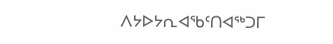ᐱᔭᐅᔭᕆᐊᖃᑦᑎᐊᖅᑐᒥ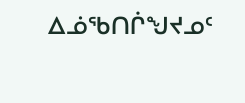ᐃᓅᖃᑎᒌᖑᔪᓄᑦ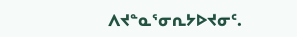ᐱᔪᓐᓇᕐᓂᕆᔭᐅᔪᓂᑦ.